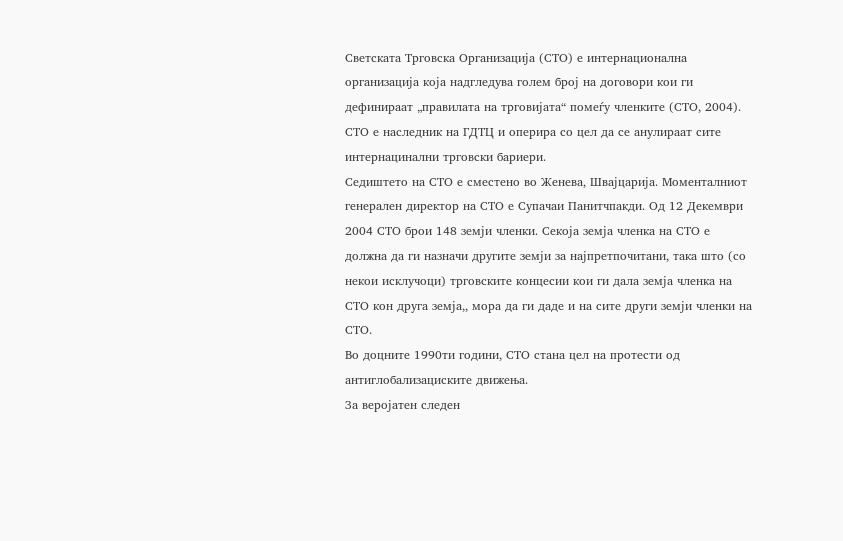Светската Трговска Организација (СТО) е интернационална организација која надгледува голем број на договори кои ги дефинираат „правилата на трговијата“ помеѓу членките (СТО, 2004). СТО е наследник на ГДТЦ и оперира со цел да се анулираат сите интернацинални трговски бариери.
Седиштето на СТО е сместено во Женева, Швајцарија. Моменталниот генерален директор на СТО е Супачаи Панитчпакди. Од 12 Декември 2004 СТО брои 148 земји членки. Секоја земја членка на СТО е должна да ги назначи другите земји за најпретпочитани, така што (со некои исклучоци) трговските концесии кои ги дала земја членка на СТО кон друга земја,, мора да ги даде и на сите други земји членки на СТО.
Во доцните 1990ти години, СТО стана цел на протести од антиглобализациските движења.
За веројатен следен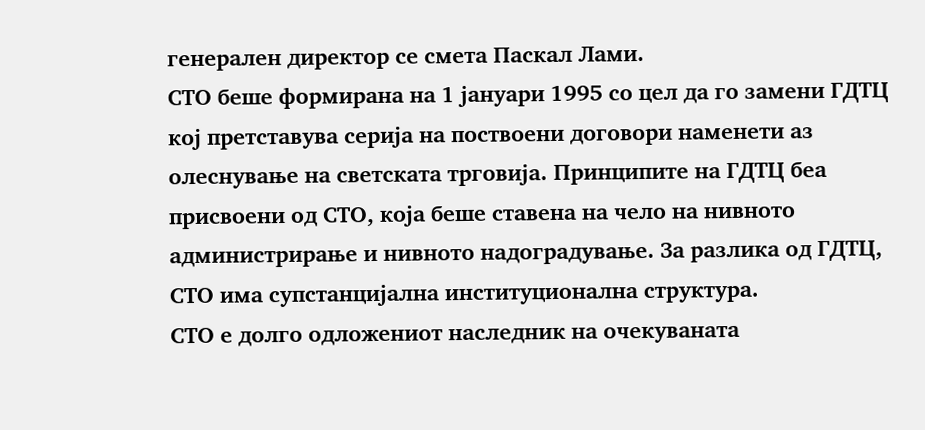генерален директор се смета Паскал Лами.
СТО беше формирана на 1 јануари 1995 со цел да го замени ГДТЦ кој претставува серија на поствоени договори наменети аз олеснување на светската трговија. Принципите на ГДТЦ беа присвоени од СТО, која беше ставена на чело на нивното администрирање и нивното надоградување. За разлика од ГДТЦ, СТО има супстанцијална институционална структура.
СТО е долго одложениот наследник на очекуваната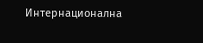Интернационална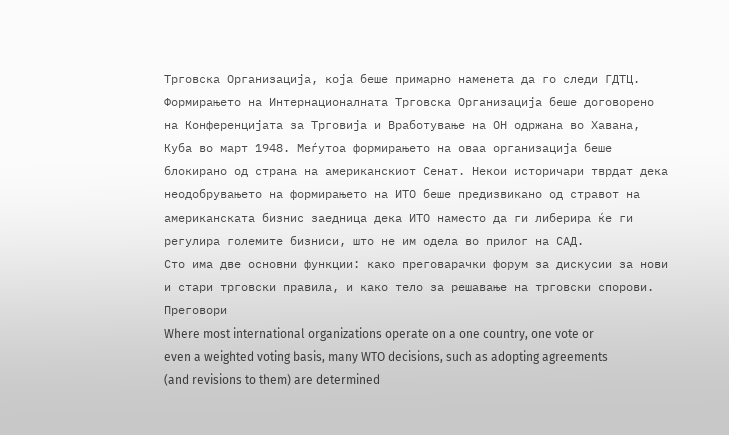Трговска Организација, која беше примарно наменета да го следи ГДТЦ. Формирањето на Интернационалната Трговска Организација беше договорено на Конференцијата за Трговија и Вработување на ОН одржана во Хавана, Куба во март 1948. Меѓутоа формирањето на оваа организација беше блокирано од страна на американскиот Сенат. Некои историчари тврдат дека неодобрувањето на формирањето на ИТО беше предизвикано од стравот на американската бизнис заедница дека ИТО наместо да ги либерира ќе ги регулира големите бизниси, што не им одела во прилог на САД.
Сто има две основни функции: како преговарачки форум за дискусии за нови и стари трговски правила, и како тело за решавање на трговски спорови.
Преговори
Where most international organizations operate on a one country, one vote or even a weighted voting basis, many WTO decisions, such as adopting agreements (and revisions to them) are determined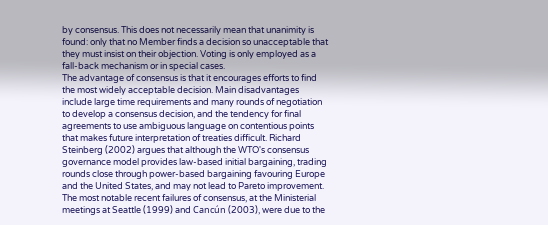by consensus. This does not necessarily mean that unanimity is found: only that no Member finds a decision so unacceptable that they must insist on their objection. Voting is only employed as a fall-back mechanism or in special cases.
The advantage of consensus is that it encourages efforts to find the most widely acceptable decision. Main disadvantages include large time requirements and many rounds of negotiation to develop a consensus decision, and the tendency for final agreements to use ambiguous language on contentious points that makes future interpretation of treaties difficult. Richard Steinberg (2002) argues that although the WTO's consensus governance model provides law-based initial bargaining, trading rounds close through power-based bargaining favouring Europe and the United States, and may not lead to Pareto improvement. The most notable recent failures of consensus, at the Ministerial meetings at Seattle (1999) and Cancún (2003), were due to the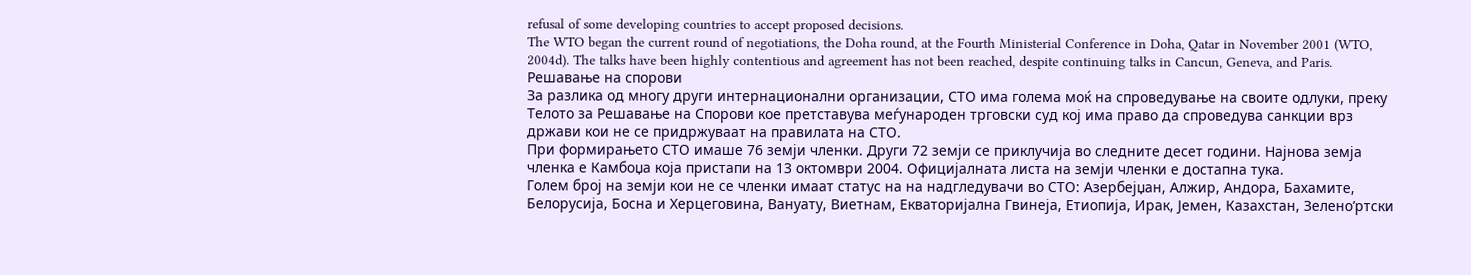refusal of some developing countries to accept proposed decisions.
The WTO began the current round of negotiations, the Doha round, at the Fourth Ministerial Conference in Doha, Qatar in November 2001 (WTO, 2004d). The talks have been highly contentious and agreement has not been reached, despite continuing talks in Cancun, Geneva, and Paris.
Решавање на спорови
За разлика од многу други интернационални организации, СТО има голема моќ на спроведување на своите одлуки, преку Телото за Решавање на Спорови кое претставува меѓународен трговски суд кој има право да спроведува санкции врз држави кои не се придржуваат на правилата на СТО.
При формирањето СТО имаше 76 земји членки. Други 72 земји се приклучија во следните десет години. Најнова земја членка е Камбоџа која пристапи на 13 октомври 2004. Официјалната листа на земји членки е достапна тука.
Голем број на земји кои не се членки имаат статус на на надгледувачи во СТО: Азербејџан, Алжир, Андора, Бахамите, Белорусија, Босна и Херцеговина, Вануату, Виетнам, Екваторијална Гвинеја, Етиопија, Ирак, Јемен, Казахстан, Зелено’ртски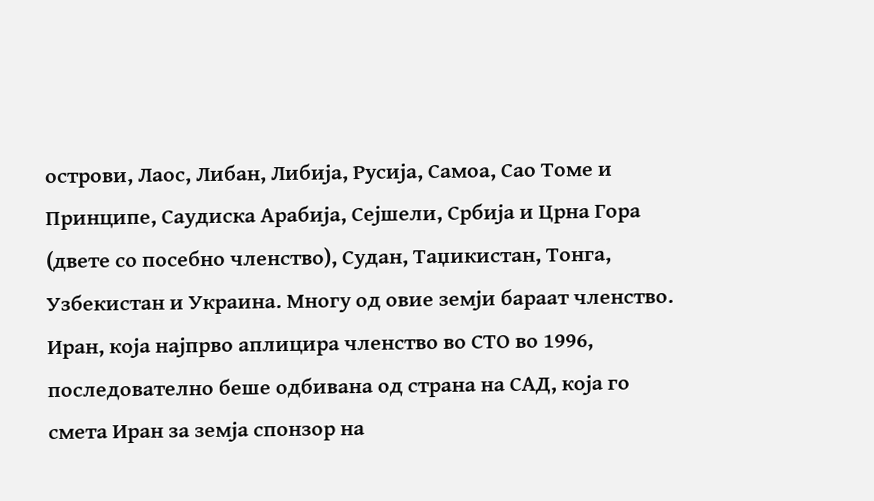острови, Лаос, Либан, Либија, Русија, Самоа, Сао Томе и Принципе, Саудиска Арабија, Сејшели, Србија и Црна Гора (двете со посебно членство), Судан, Таџикистан, Тонга, Узбекистан и Украина. Многу од овие земји бараат членство.
Иран, која најпрво аплицира членство во СТО во 1996, последователно беше одбивана од страна на САД, која го смета Иран за земја спонзор на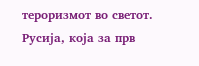тероризмот во светот. Русија, која за прв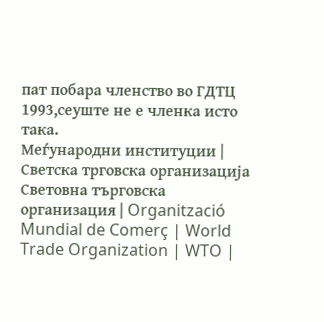пат побара членство во ГДТЦ 1993,сеуште не е членка исто така.
Меѓународни институции | Светска трговска организација
Световна търговска организация | Organització Mundial de Comerç | World Trade Organization | WTO |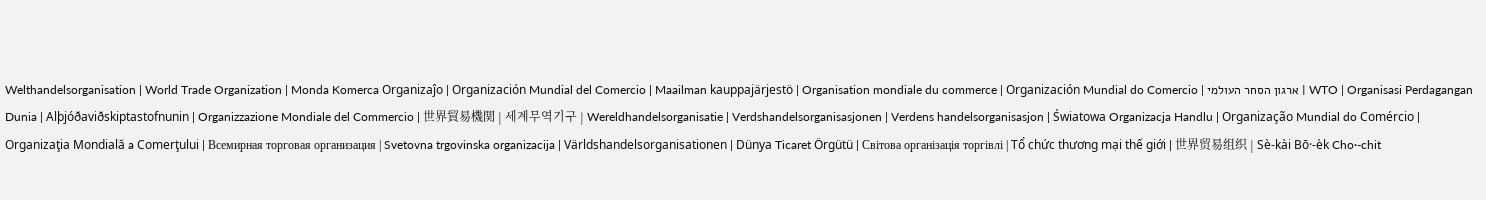Welthandelsorganisation | World Trade Organization | Monda Komerca Organizaĵo | Organización Mundial del Comercio | Maailman kauppajärjestö | Organisation mondiale du commerce | Organización Mundial do Comercio | ארגון הסחר העולמי | WTO | Organisasi Perdagangan Dunia | Alþjóðaviðskiptastofnunin | Organizzazione Mondiale del Commercio | 世界貿易機関 | 세계무역기구 | Wereldhandelsorganisatie | Verdshandelsorganisasjonen | Verdens handelsorganisasjon | Światowa Organizacja Handlu | Organização Mundial do Comércio | Organizaţia Mondială a Comerţului | Всемирная торговая организация | Svetovna trgovinska organizacija | Världshandelsorganisationen | Dünya Ticaret Örgütü | Світова організація торгівлі | Tổ chức thương mại thế giới | 世界贸易组织 | Sè-kài Bō·-e̍k Cho·-chit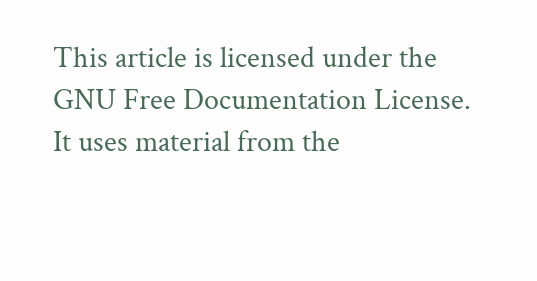This article is licensed under the GNU Free Documentation License.
It uses material from the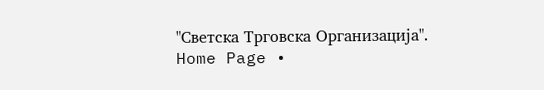"Светска Трговска Организација".
Home Page •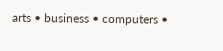arts • business • computers •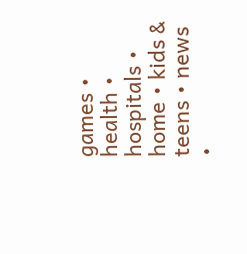games • health • hospitals • home • kids & teens • news •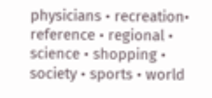physicians • recreation• reference • regional • science • shopping • society • sports • world